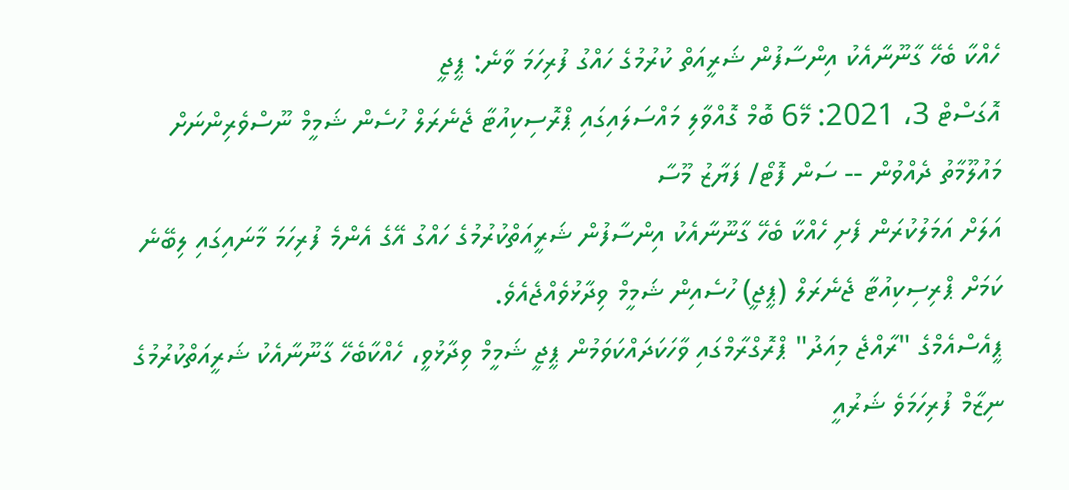ހެއްކާ ބެހޭ ގާނޫނާއެކު އިންސާފުން ޝަރީއަތް ކުރުމުގެ ހައްގު ފުރިހަމަ ވާނެ: ޕީޖީ
އޮގަސްޓް 3، 2021: މޭ6 ބޮމް ގޮއްވާލި މައްސަލައިގައި ޕްރޮސިކިއުޓާ ޖެނެރަލް ހުސެން ޝަމީމް ނޫސްވެރިންނަށް މައުލޫމާތު ދެއްވުން -- ސަން ފޮޓޯ/ ފަޔާޒު މޫސާ
އަލަށް އަމަލުކުރަން ފެށި ހެއްކާ ބެހޭ ގާނޫނާއެކު އިންސާފުން ޝަރީއަތްކުރުމުގެ ހައްގު އޭގެ އެންމެ ފުރިހަމަ މާނައިގައި ލިބޭނެ ކަމަށް ޕްރިސިކިއުޓާ ޖެނެރަލް (ޕީޖީ) ހުސެއިން ޝަމީމް ވިދާޅުވެއްޖެއެވެ.
ޕީއެސްއެމްގެ "ރާއްޖެ މިއަދު" ޕްރޮގްރާމްގައި ވާހަކަދައްކަވަމުން ޕީޖީ ޝަމީމް ވިދާޅުވީ، ހެއްކާބެހޭ ގާނޫނާއެކު ޝަރީއަތްކުރުމުގެ ނިޒާމް ފުރިހަމަވެ ޝަރުއީ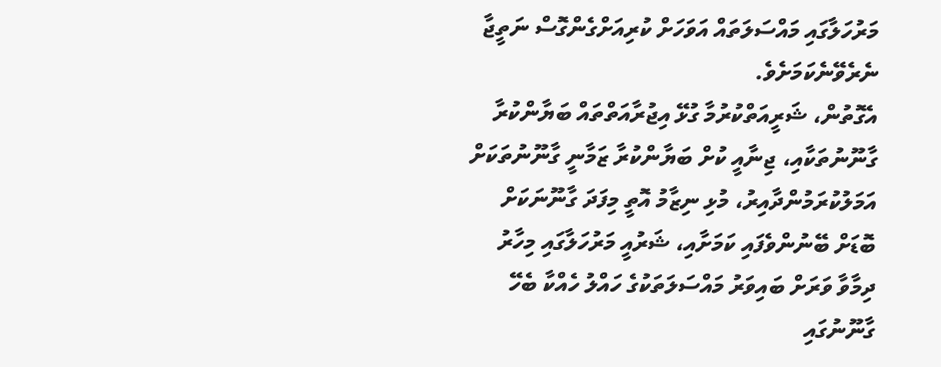މަރުހަލާގައި މައްސަލަތައް އަވަހަށް ކުރިއަށްގެންގޮސް ނަތީޖާ ނެރެވޭނެކަމަށެވެ.
އެގޮތުން، ޝަރީއަތްކުރުމާ ގުޅޭ އިޖުރާއަތްތައް ބަޔާންކުރާ ގާނޫނުތަކާއި، ޖިނާއީ ކުށް ބަޔާންކުރާ ޒަމާނީ ގާނޫނުތަކަށް އަމަލުކުރަމުންދާއިރު، މުޅި ނިޒާމު އޮތީ މިފަދަ ގާނޫނަކަށް ބޮޑަށް ބޭނުންވެފައި ކަމަށާއި، ޝަރުއީ މަރުހަލާގައި މިހާރު ދިމާވާ ވަރަށް ބައިވަރު މައްސަލަތަކުގެ ހައްލު ހެއްކާ ބެހޭ ގާނޫނުގައި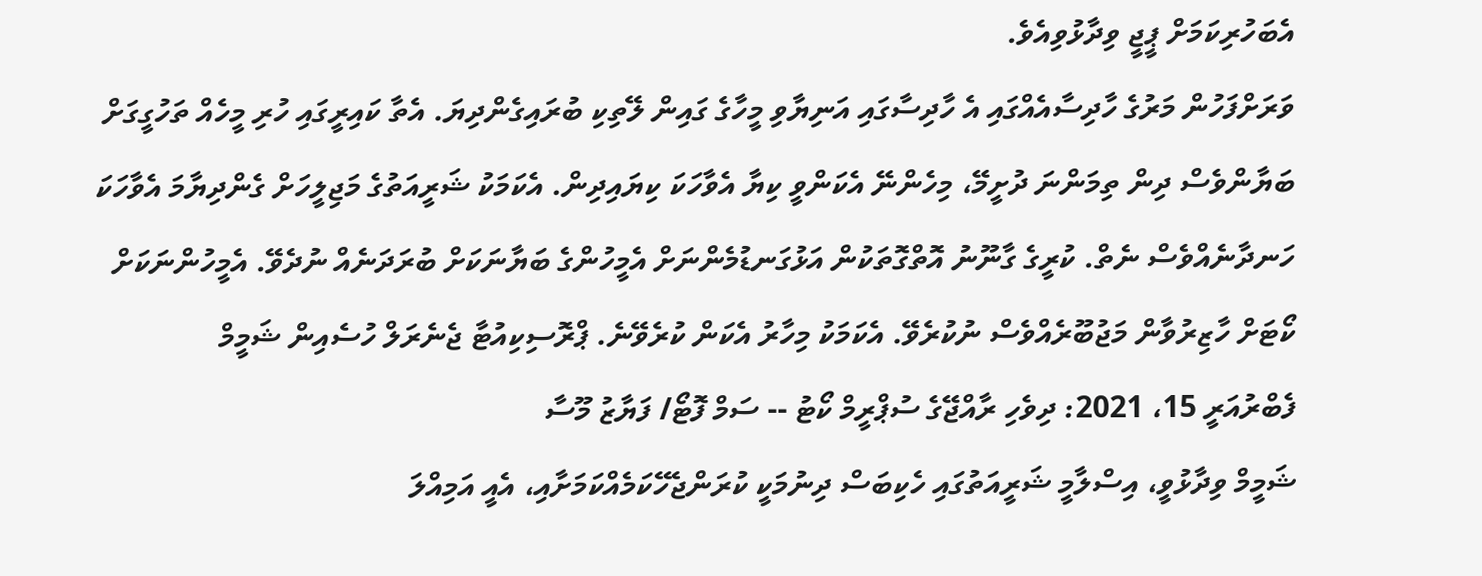އެބަހުރިކަމަށް ޕީޖީ ވިދާޅުވިއެވެ.
ވަރަށްފަހުން މަރުގެ ހާދިސާއެއްގައި އެ ހާދިސާގައި އަނިޔާވި މީހާގެ ގައިން ލޭތިކި ބުރައިގެންދިޔަ. އެތާ ކައިރީގައި ހުރި މީހެއް ތަހުގީގަށް ބަޔާންވެސް ދިން ތިމަންނަ ދުށީމޭ، މިހެންނޭ އެކަންވީ ކިޔާ އެވާހަކަ ކިޔައިދިން. އެކަމަކު ޝަރީއަތުގެ މަޖިލީހަށް ގެންދިޔާމަ އެވާހަކަ ހަނދާނެއްވެސް ނެތް. ކުރީގެ ގާނޫނު އޮތްގޮތަކުން އަޅުގަނޑުމެންނަށް އެމީހުންގެ ބަޔާނަކަށް ބުރަދަނެއް ނުދެވޭ. އެމީހުންނަކަށް ކޯޓަށް ހާޒިރުވާން މަޖުބޫރެއްވެސް ނުކުރެވޭ. އެކަމަކު މިހާރު އެކަން ކުރެވޭނެ. ޕްރޮސިކިއުޓާ ޖެނެރަލް ހުސެއިން ޝަމީމް
ފެބްރުއަރީ 15، 2021: ދިވެހި ރާއްޖޭގެ ސުޕްރީމް ކޯޓު -- ސަމް ފޮޓޯ/ ފަޔާޒު މޫސާ
ޝަމީމް ވިދާޅުވީ، އިސްލާމީ ޝަރީއަތުގައި ހެކިބަސް ދިނުމަކީ ކުރަންޖެހޭކަމެއްކަމަށާއި، އެއީ އަމިއްލަ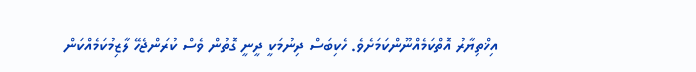އިޚްތިޔާރު އޮތްކަމެއްނޫންކަމަށެވެ. ހެކިބަސް ދިނުމަކީ ދީނީ ގޮތުން ވެސް ކުރަންޖެހޭ ލާޒިމުކަމެއްކަން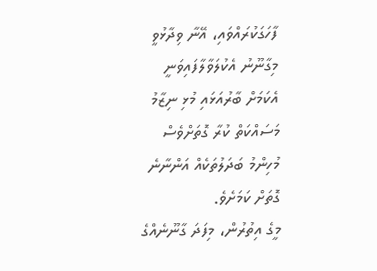ފާހަގަކުރައްވައި، އޭނާ ވިދާޅުވީ މިގާނޫނު އެކުލަވާލާފައިވަނީ އެކަމަށް ބާރުއަޅައި މުޅި ނިޒާމު މަސައްކަތް ކުރާ ގޮތަށްވެސް މުހިންމު ބަދަލުތަކެއް އަންނާނެ ގޮތަށް ކަމަށެވެ.
މީގެ އިތުރުން، މިފަދަ ގާނޫނެއްގެ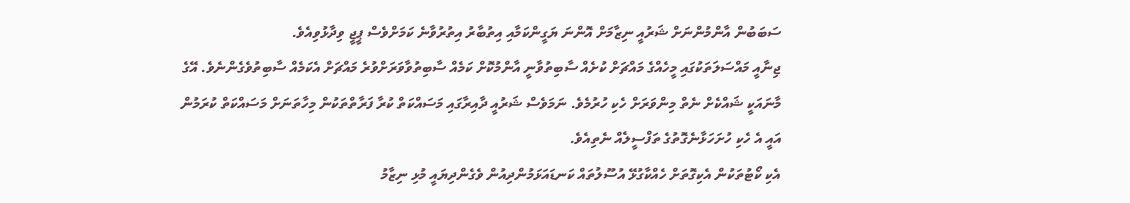ސަބަބުން އާންމުންނަށް ޝަރުއީ ނިޒާމަށް އޮންނަ ޔަގީންކަމާއި އިތުބާރު އިތުރުވާނެ ކަމަށްވެސް ޕީޖީ ވިދާޅުވިއެވެ.
ޖިނާއީ މައްސަލަތަކުގައި މީހެއްގެ މައްޗަށް ކުށެއް ސާބިތުވާނީ އާންމުކޮށް ކަމެއް ސާބިތުވާވަރަށްވުރެ މައްޗަށް އެކަމެއް ސާބިތުވެގެންނެވެ. އޭގެ މާނައަކީ ޝައްކެށް ނެތް މިންވަރަށް ހެކި ހުރުމެވެ. ނަމަވެސް ޝަރުއީ ދާއިރާގައި މަސައްކަތް ކުރާ ފަރާތްތަކުން މިހާތަނަށް މަސައްކަތް ކުރަމުން އައީ އެ ހެކި ހުށަހަޅާނެގޮތުގެ ތަފްސީލެއް ނެތިއެވެ.
އެކި ކޯޓުތަކުން އެކިގޮތަށް ހެއްކާގުޅޭ އުސޫލުތައް ކަނޑައަޅަމުންދިއުން ވެގެންދިޔައީ މުޅި ނިޒާމު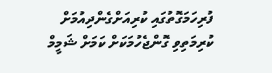ފުރިހަމަގޮތުގައި ކުރިއަށްގެންދިއުމަށް ކުރިމަތިވި ގޮންޖެހުމަކަށް ކަމަށް ޝަމީމް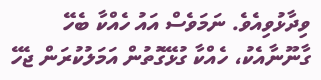ވިދާޅުވިއެވެ. ނަމަވެސް އައު ހެއްކާ ބެހޭ ގާނޫނާއެކު، ހެއްކާ ގުޅޭގޮތުން އަމަލުކުރަން ޖެހޭ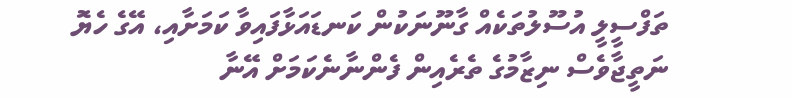ތަފްސީލީ އުސޫލުތަކެއް ގާނޫނަކުން ކަނޑައަޅާފައިވާ ކަމަށާއި، އޭގެ ހެޔޮ ނަތީޖާވެސް ނިޒާމުގެ ތެރެއިން ފެންނާނެކަމަށް އޭނާ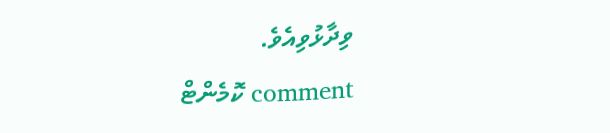ވިދާޅުވިއެވެ.
comment ކޮމެންޓް